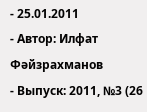- 25.01.2011
- Автор: Илфат Фәйзрахманов
- Выпуск: 2011, №3 (26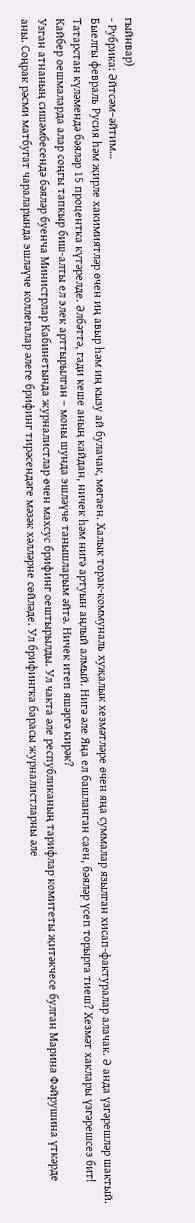гыйнвар)
- Рубрика: Әйтсәм–әйтим…
Быелгы февраль Русия һәм җирле хакимиятләр өчен иң авыр һәм иң кызу ай булачак, мөгаен. Халык торак-коммуналь хуҗалык хезмәтләре өчен яңа суммалар язылган хисап-фактуралар алачак. Ә анда үзгәрешләр шактый. Татарстан күләмендә бәяләр 15 процентка күтәрелде. Әлбәттә, гади кеше аның кайдан, ничек һәм нигә артуын аңлый алмый. Нигә әле Яңа ел башланган саен, бәяләр үсеп торырга тиеш? Хезмәт хаклары үзгәрешсез бит! Кайбер оешмаларда алар соңгы тапкыр биш-алты ел элек арттырылган – моны шунда эшләүче танышларым әйтә. Ничек итеп яшәргә кирәк?
Узган атнаның сишәмбесендә бәяләр буенча Министрлар Кабинетында журналистлар өчен махсус брифинг оештырылды. Ул чакта әле республиканың тарифлар комитеты җитәкчесе булган Марина Фәйрушина үткәрде аны. Соңрак рәсми матбугат чараларында эшләүче коллегалар әлеге брифинг тирәсендәге мәзәк хәлләрне сөйләде. Ул брифингка барасы журналистларны әле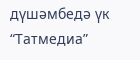дүшәмбедә үк “Татмедиа”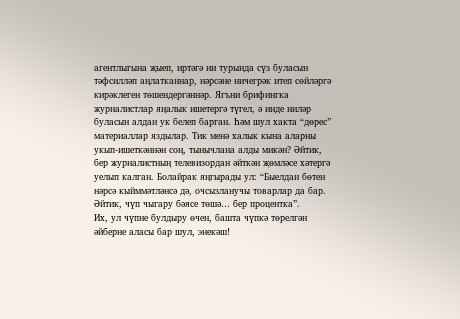агентлыгына җыеп, иртәгә ни турында сүз буласын тәфсилләп аңлатканнар, нәрсәне ничегрәк итеп сөйләргә кирәклеген төшендергәннәр. Ягъни брифингка журналистлар яңалык ишетергә түгел, ә инде ниләр буласын алдан ук белеп барган. Һәм шул хакта “дөрес” материаллар яздылар. Тик менә халык кына аларны укып-ишеткәннән соң, тынычлана алды микән? Әйтик, бер журналистның телевизордан әйткән җөмләсе хәтергә уелып калган. Болайрак яңгырады ул: “Быелдан бөтен нәрсә кыйммәтләнсә дә, очсызланучы товарлар да бар. Әйтик, чүп чыгару бәясе төшә… бер процентка”.
Их, ул чүпне булдыру өчен, башта чүпкә төрелгән әйберне аласы бар шул, энекәш!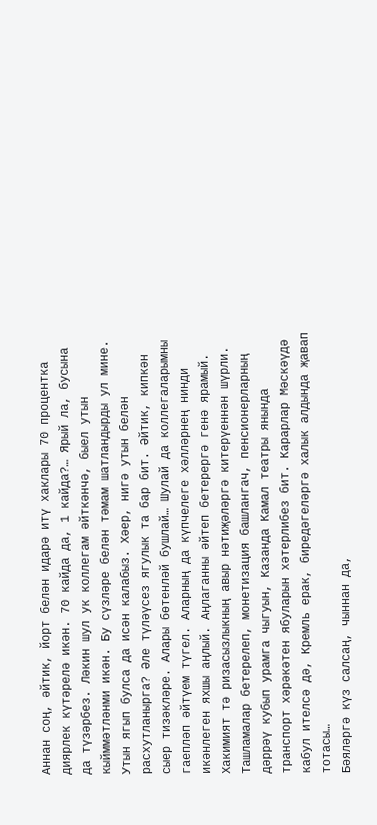Аннан соң, әйтик, йорт белән идарә итү хаклары 70 процентка диярлек күтәрелә икән. 70 кайда да, 1 кайда?… Ярый ла, бусына да түзәрбез. Ләкин шул ук коллегам әйткәнчә, быел утын кыйммәтләнми икән. Бу сүзләре белән тәмам шатландырды ул мине. Утын ягып булса да исән калабыз. Хәер, нигә утын белән расхутланырга? Әле түләүсез ягулык та бар бит. Әйтик, кипкән сыер тизәкләре. Алары бөтенләй бушлай… Шулай да коллегаларымны гаепләп әйтүем түгел. Аларның да күпчелеге хәлләрнең нинди икәнлеген яхшы аңлый. Аңлаганны әйтеп бетерергә генә ярамый. Хакимият тә ризасызлыкның авыр нәтиҗәләргә китерүеннән шүрли. Ташламалар бетерелеп, монетизация башлангач, пенсионерларның дәррәү кубып урамга чыгуын, Казанда Камал театры янында транспорт хәрәкәтен ябуларын хәтерлибез бит. Карарлар Мәскәүдә кабул ителсә дә, Кремль ерак, биредәгеләргә халык алдында җавап тотасы…
Бәяләргә күз салсаң, чыннан да,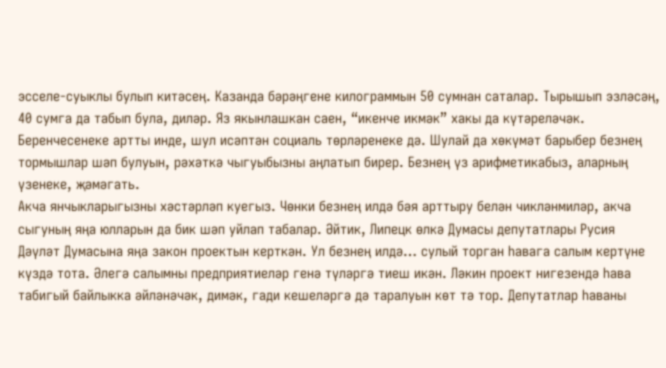эсселе-суыклы булып китәсең. Казанда бәрәңгене килограммын 50 сумнан саталар. Тырышып эзләсәң, 40 сумга да табып була, диләр. Яз якынлашкан саен, “икенче икмәк” хакы да күтәреләчәк. Беренчесенеке артты инде, шул исәптән социаль төрләренеке дә. Шулай да хөкүмәт барыбер безнең тормышлар шәп булуын, рәхәткә чыгуыбызны аңлатып бирер. Безнең үз арифметикабыз, аларның үзенеке, җәмәгать.
Акча янчыкларыгызны хәстәрләп куегыз. Чөнки безнең илдә бәя арттыру белән чикләнмиләр, акча сыгуның яңа юлларын да бик шәп уйлап табалар. Әйтик, Липецк өлкә Думасы депутатлары Русия Дәүләт Думасына яңа закон проектын керткән. Ул безнең илдә… сулый торган һавага салым кертүне күздә тота. Әлегә салымны предприятиеләр генә түләргә тиеш икән. Ләкин проект нигезендә һава табигый байлыкка әйләнәчәк, димәк, гади кешеләргә дә таралуын көт тә тор. Депутатлар һаваны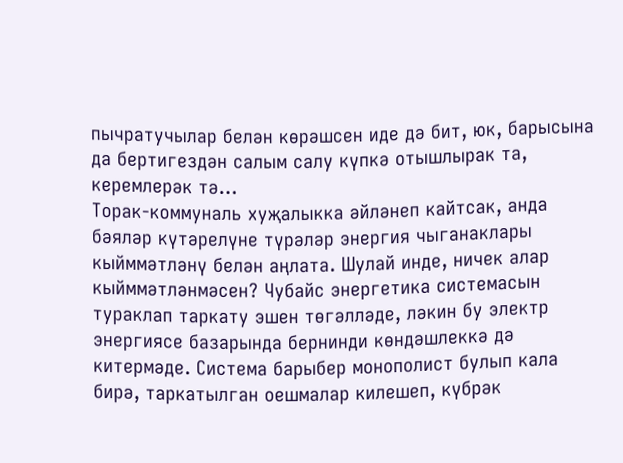пычратучылар белән көрәшсен иде дә бит, юк, барысына да бертигездән салым салу күпкә отышлырак та, керемлерәк тә…
Торак-коммуналь хуҗалыкка әйләнеп кайтсак, анда бәяләр күтәрелүне түрәләр энергия чыганаклары кыйммәтләнү белән аңлата. Шулай инде, ничек алар кыйммәтләнмәсен? Чубайс энергетика системасын тураклап таркату эшен төгәлләде, ләкин бу электр энергиясе базарында бернинди көндәшлеккә дә китермәде. Система барыбер монополист булып кала бирә, таркатылган оешмалар килешеп, күбрәк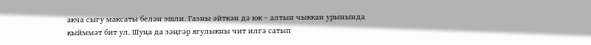акча сыгу максаты белән эшли. Газны әйткән дә юк – алтын чыккан урынында кыйммәт бит ул. Шуңа да зәңгәр ягулыкны чит илгә сатып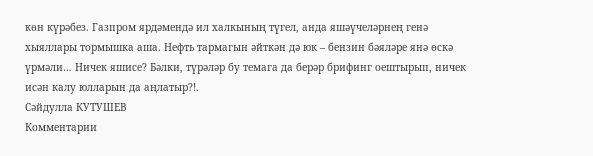көн күрәбез. Газпром ярдәмендә ил халкының түгел, анда яшәүчеләрнең генә хыяллары тормышка аша. Нефть тармагын әйткән дә юк – бензин бәяләре янә өскә үрмәли… Ничек яшисе? Бәлки, түрәләр бу темага да берәр брифинг оештырып, ничек исән калу юлларын да аңлатыр?!.
Сәйдулла КУТУШЕВ
Комментарии